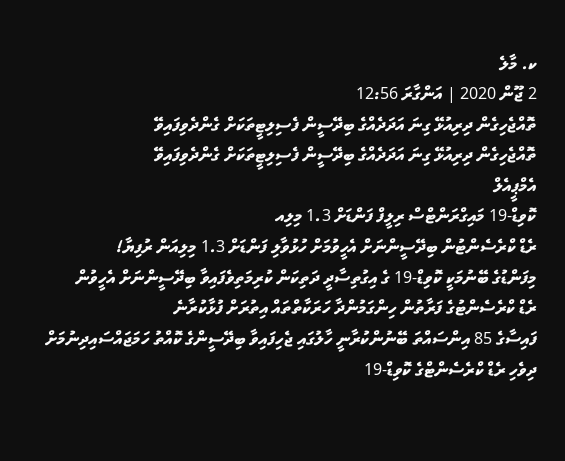ކ. މާލެ
2 ޖޫން 2020 | އަންގާރަ 12:56
ތޮއްޖެހިގެން ދިރިއުޅޭ ގިނަ އަދަދެއްގެ ބިދޭސީން ފެސިލިޓީތަކަށް ގެންދެވިފައިވޭ
ތޮއްޖެހިގެން ދިރިއުޅޭ ގިނަ އަދަދެއްގެ ބިދޭސީން ފެސިލިޓީތަކަށް ގެންދެވިފައިވޭ
އެމްޕީއެލް
ކޮވިޑް-19 މައިގްރަންޓްސް ރިލީފް ފަންޑަށް 1.3 މިލިއ
ރެޑް ކްރެސެންޓުން ބިދޭސީންނަށް އެހީވުމަށް ހުޅުވާލި ފަންޑަށް 1.3 މިލިއަން ރުފިޔާ!
މިފަންޑުގެ ބޭނުމަކީ ކޮވިޑް-19 ގެ އިގުތިސާދީ ދަތިކަން ކުރިމަތިވެފައިވާ ބިދޭސީންނަށް އެހީވުން
ރެޑް ކްރެސެންޓުގެ ފަރާތުން ހިންގަމުންދާ ހަރަކާތްތައް އިތުރަށް ފުޅާކުރާނެ
ފައިސާގެ 85 އިންސައްތަ ބޭނުންކުރާނީ ހާލުގައި ޖެހިފައިވާ ބިދޭސީންގެ ކޮއްތު ހަމަޖައްސައިދިނުމަށް
ދިވެހި ރެޑް ކްރެސެންޓްގެ ކޮވިޑް-19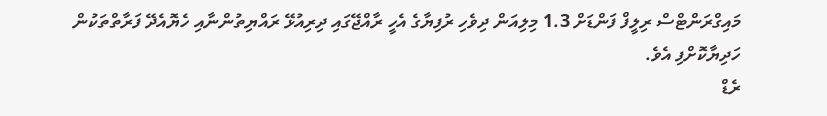މައިގްރަންޓްސް ރިލީފް ފަންޑަށް 1.3 މިލިއަން ދިވެހި ރުފިޔާގެ އެހީ ރާއްޖޭގައި ދިރިއުޅޭ ރައްޔިތުންނާއި ހެޔޮއެދޭ ފަރާތްތަކުން ހަދިޔާކޮށްފި އެވެ.
ރެޑް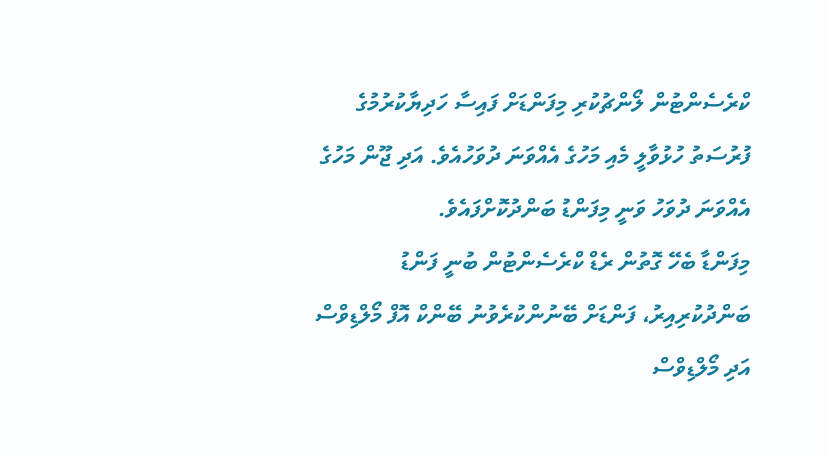ކްރެސެންޓުން ލޯންޗުކުރި މިފަންޑަށް ފައިސާ ހަދިޔާކުރުމުގެ ފުރުސަތު ހުޅުވާލީ މެއި މަހުގެ އެއްވަނަ ދުވަހުއެވެ. އަދި ޖޫން މަހުގެ އެއްވަނަ ދުވަހު ވަނީ މިފަންޑު ބަންދުކޮށްފައެވެ.
މިފަންޑާ ބެހޭ ގޮތުން ރެޑް ކްރެސެންޓުން ބުނީ ފަންޑު ބަންދުކުރިއިރު، ފަންޑަށް ބޭނުންކުރެވުނު ބޭންކް އޮފް މޯލްޑިވްސް އަދި މޯލްޑިވްސް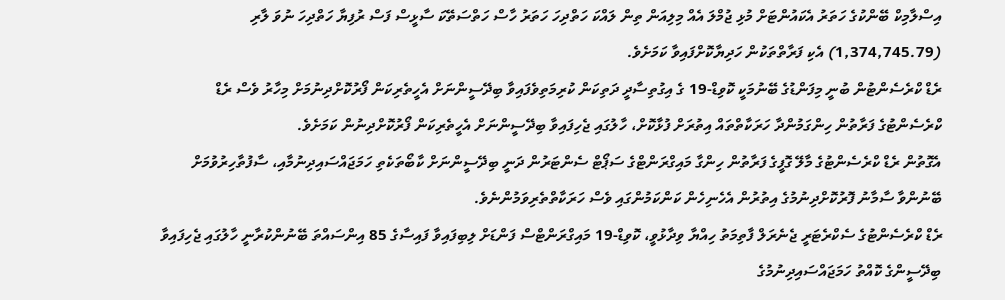އިސްލާމިކް ބޭންކުގެ ހަތަރު އެކައުންޓަށް މުޅި ޖުމްލަ އެއް މިލިއަން ތިން ލައްކަ ހަތްދިހަ ހަތަރު ހާސް ހަތްސަތޭކަ ސާޅީސް ފަސް ރުފިޔާ ހަތްދިހަ ނުވަ ލާރި (1,374,745.79) އެކި ފަރާތްތަކުން ހަދިޔާކޮށްފައިވާ ކަމަށެވެ.
ރެޑް ކްރެސެންޓުން ބުނީ މިފަންޑުގެ ބޭނުމަކީ ކޮވިޑް-19 ގެ އިގުތިސާދީ ދަތިކަން ކުރިމަތިވެފައިވާ ބިދޭސީންނަށް އެހީތެރިކަން ފޯރުކޮށްދިނުމަށް މިހާރު ވެސް ރެޑް ކްރެސެންޓުގެ ފަރާތުން ހިންގަމުންދާ ހަރަކާތްތައް އިތުރަށް ފުޅާކޮށް، ހާލުގައި ޖެހިފައިވާ ބިދޭސީންނަށް އެހީތެރިކަން ފޯރުކޮށްދިނުން ކަމަށެވެ.
އެގޮތުން ރެޑް ކްރެސެންޓުގެ މާލޭ ގޮފީގެ ފަރާތުން ހިންގާ މައިގްރަންޓްގެ ސަޕޯޓް ސެންޓަރުން ދަނީ ބިދޭސީންނަށް ކާބޯތަކެތި ހަމަޖައްސައިދިނުމާއި، ސާފުތާހިރުވުމަށް ބޭނުންވާ ސާމާނު ފޮރުކޮށްދިނުމުގެ އިތުރުން އެހެނިހެން ކަންކަމުންގައި ވެސް ހަރަކާތްތެރިވަމުންނެވެ.
ރެޑް ކްރެސެންޓުގެ ސެކްރެޓަރީ ޖެނެރަލް ފާތިމަތު ހިއްޔާ ވިދާޅުވީ، ކޮވިޑް-19 މައިގްރަންޓްސް ފަންޑަށް ލިބިފައިވާ ފައިސާގެ 85 އިންސައްތަ ބޭނުންކުރާނީ ހާލުގައި ޖެހިފައިވާ ބިދޭސީންގެ ކޮއްތު ހަމަޖައްސައިދިނުމުގެ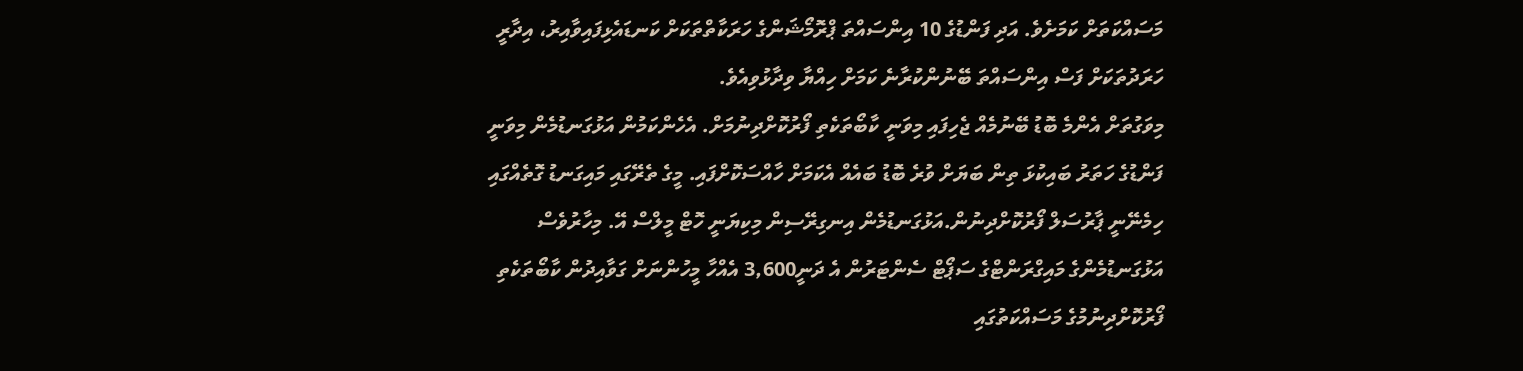މަސައްކަތަށް ކަމަށެވެ. އަދި ފަންޑުގެ 10 އިންސައްތަ ޕްރޮމޯޝަންގެ ހަރަކާތްތަކަށް ކަނޑައެޅިފައިވާއިރު، އިދާރީ ހަރަދުތަކަށް ފަސް އިންސައްތަ ބޭނުންކުރާނެ ކަމަށް ހިއްޔާ ވިދާޅުވިއެވެ.
މިވަގުތަށް އެންމެ ބޮޑު ބޭނުމެއް ޖެހިފައި މިވަނީ ކާބޯތަކެތި ފޯރުކޮށްދިނުމަށް. އެހެންކަމުން އަޅުގަނޑުމެން މިވަނީ ފަންޑުގެ ހަތަރު ބައިކުޅަ ތިން ބަޔަށް ވުރެ ބޮޑު ބައެއް އެކަމަށް ހާއްސަކޮށްފައި. މީގެ ތެރޭގައި މައިގަނޑު ގޮތެއްގައި ހިމެނޭނީ ޕާރުސަލް ފޯރުކޮށްދިނުން.އަޅުގަނޑުމެން އިނގިރޭސިން މިކިޔަނީ ހޮޓް މީލްސް އޭ. މިހާރުވެސް އަޅުގަނޑުމެންގެ މައިގްރަންޓްގެ ސަޕޯޓް ސެންޓަރުން އެ ދަނީ3,600 އެއްހާ މީހުންނަށް ގަވާއިދުން ކާބޯތަކެތި ފޯރުކޮށްދިނުމުގެ މަސައްކަތުގައި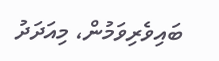ބައިވެރިވަމުން، މިއަދަދު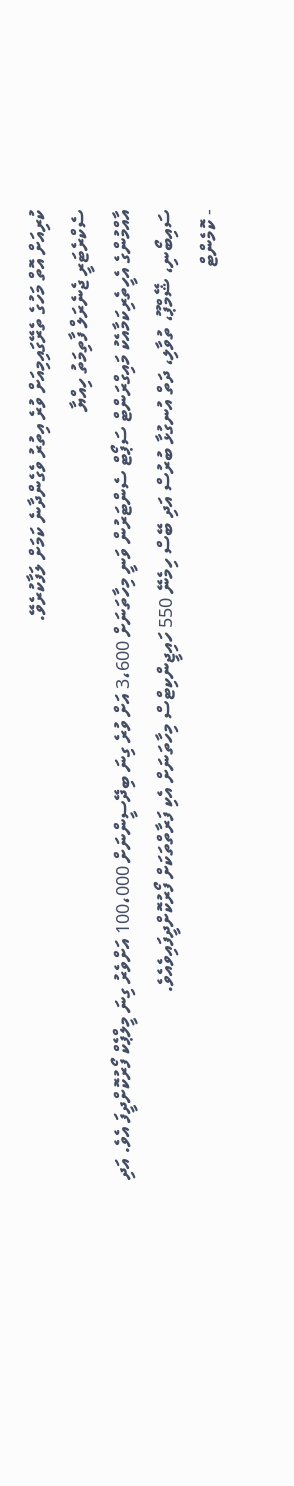ކުރިއަށް އޮތް މަހުގެ ތެރޭގައިމިއަށް ވުރެ އިތުރު ވެގެންދާނެ ކަމަށް ލަފާކުރެވޭ.
ސެކްރެޓަރީ ޖެނެރަލް ފާތިމަތު ހިއްޔާ
އާއްމުންގެ އެހީތެރިކަމާއެކު މައިގްރަންޓް ސަޕޯޓް ސެންޓަރުން ވަނީ މިހާތަނަށް 3،600 އަށް ވުރެ ގިނަ ބިދޭސީންނަށް 100،000 އަށްވެރު ގިނަ މީލްޕެކް ފޯރުކޮށްދީފަ އެވެ. އަދި ސައިބޯނި، ޝޭމްޕޫ، ތުވާލި، ދަތް އުނގުޅާ ބުރުސް އަދި ބޭސް ހިމެނޭ 550 ހައިޖީންކިޓްސް މިހާތަނަށް އެކި ފަރާތްތަކަށް ފޯރުކޮށްދީފައިވެއެވެ.
- ކޮމެންޓް